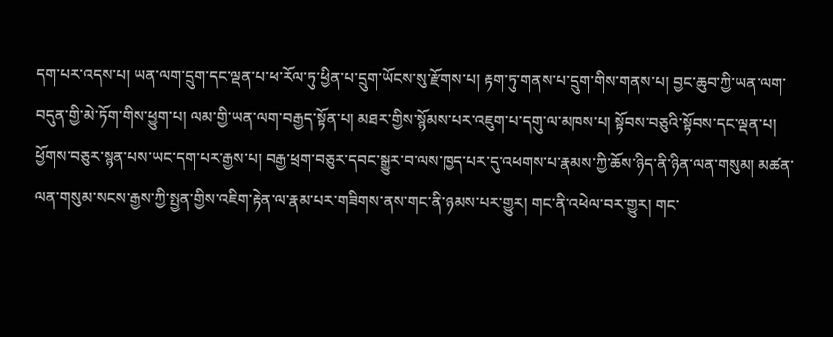དག་པར་འདས་པ། ཡན་ལག་དྲུག་དང་ལྡན་པ་ཕ་རོལ་ཏུ་ཕྱིན་པ་དྲུག་ཡོངས་སུ་རྫོགས་པ། རྟག་ཏུ་གནས་པ་དྲུག་གིས་གནས་པ། བྱང་ཆུབ་ཀྱི་ཡན་ལག་བདུན་གྱི་མེ་ཏོག་གིས་ཕྱུག་པ། ལམ་གྱི་ཡན་ལག་བརྒྱད་སྟོན་པ། མཐར་གྱིས་སྙོམས་པར་འཇུག་པ་དགུ་ལ་མཁས་པ། སྟོབས་བཅུའི་སྟོབས་དང་ལྡན་པ། ཕྱོགས་བཅུར་སྙན་པས་ཡང་དག་པར་རྒྱས་པ། བརྒྱ་ཕྲག་བཅུར་དབང་སྒྱུར་བ་ལས་ཁྱད་པར་དུ་འཕགས་པ་རྣམས་ཀྱི་ཆོས་ཉིད་ནི་ཉིན་ལན་གསུམ། མཚན་ལན་གསུམ་སངས་རྒྱས་ཀྱི་སྤྱན་གྱིས་འཇིག་རྟེན་ལ་རྣམ་པར་གཟིགས་ནས་གང་ནི་ཉམས་པར་གྱུར། གང་ནི་འཕེལ་བར་གྱུར། གང་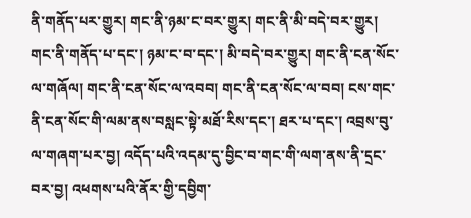ནི་གནོད་པར་གྱུར། གང་ནི་ཉམ་ང་བར་གྱུར། གང་ནི་མི་བདེ་བར་གྱུར། གང་ནི་གནོད་པ་དང་། ཉམ་ང་བ་དང་། མི་བདེ་བར་གྱུར། གང་ནི་ངན་སོང་ལ་གཞོལ། གང་ནི་ངན་སོང་ལ་འབབ། གང་ནི་ངན་སོང་ལ་བབ། ངས་གང་ནི་ངན་སོང་གི་ལམ་ནས་བསླང་སྟེ་མཐོ་རིས་དང་། ཐར་པ་དང་། འབྲས་བུ་ལ་གཞག་པར་བྱ། འདོད་པའི་འདམ་དུ་བྱིང་བ་གང་གི་ལག་ནས་ནི་དྲང་བར་བྱ། འཕགས་པའི་ནོར་གྱི་དབྱིག་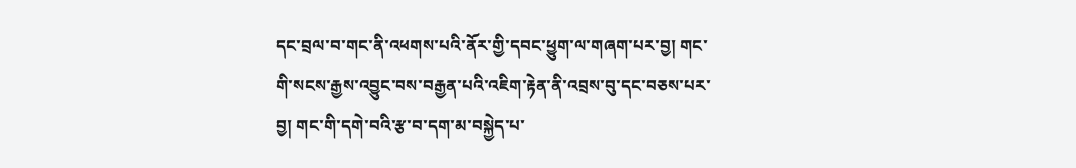དང་བྲལ་བ་གང་ནི་འཕགས་པའི་ནོར་གྱི་དབང་ཕྱུག་ལ་གཞག་པར་བྱ། གང་གི་སངས་རྒྱས་འབྱུང་བས་བརྒྱན་པའི་འཇིག་རྟེན་ནི་འབྲས་བུ་དང་བཅས་པར་བྱ། གང་གི་དགེ་བའི་རྩ་བ་དག་མ་བསྐྱེད་པ་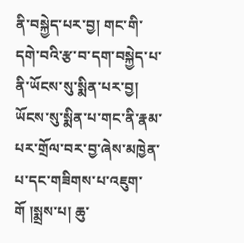ནི་བསྐྱེད་པར་བྱ། གང་གི་དགེ་བའི་རྩ་བ་དག་བསྐྱེད་པ་ནི་ཡོངས་སུ་སྨིན་པར་བྱ། ཡོངས་སུ་སྨིན་པ་གང་ནི་རྣམ་པར་གྲོལ་བར་བྱ་ཞེས་མཁྱེན་པ་དང་གཟིགས་པ་འཇུག་གོ །སྨྲས་པ། ཆུ་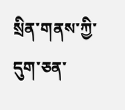སྲིན་གནས་ཀྱི་དུག་ཅན་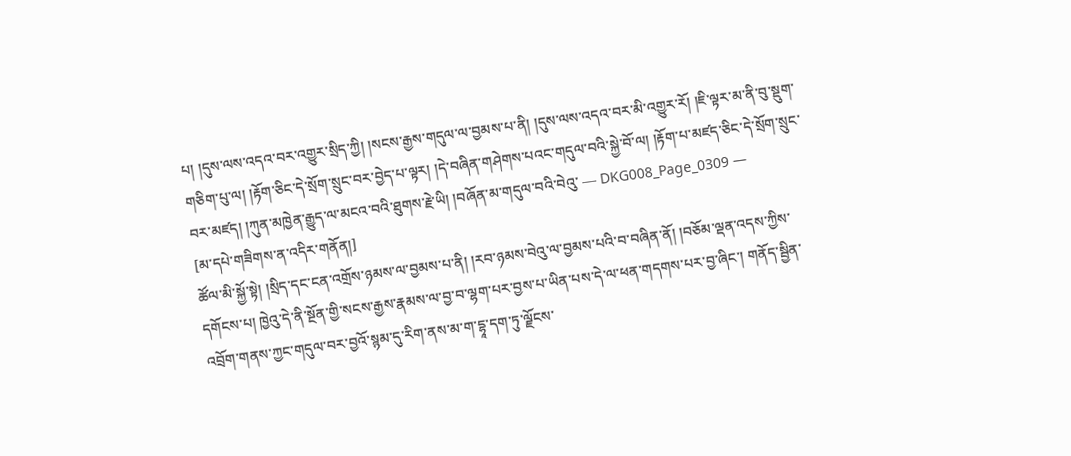པ། །དུས་ལས་འདའ་བར་འགྱུར་སྲིད་ཀྱི། །སངས་རྒྱས་གདུལ་ལ་བྱམས་པ་ནི། །དུས་ལས་འདའ་བར་མི་འགྱུར་རོ། །ཇི་ལྟར་མ་ནི་བུ་སྡུག་གཅིག་པུ་ལ། །རྟོག་ཅིང་དེ་སྲོག་སྲུང་བར་བྱེད་པ་ལྟར། །དེ་བཞིན་གཤེགས་པའང་གདུལ་བའི་སྐྱེ་བོ་ལ། །རྟོག་པ་མཛད་ཅིང་དེ་སྲོག་སྲུང་བར་མཛད། །ཀུན་མཁྱེན་རྒྱུད་ལ་མངའ་བའི་ཐུགས་རྗེ་ཡི། །བཞོན་མ་གདུལ་བའི་བེའུ་ ― DKG008_Page_0309 ―
[མ་དཔེ་གཟིགས་ན་འདིར་གནོན།]
ཚོལ་མི་སྐྱོ་སྟེ། །སྲིད་དང་ངན་འགྲོས་ཉམས་ལ་བྱམས་པ་ནི། །རབ་ཉམས་བེའུ་ལ་བྱམས་པའི་བ་བཞིན་ནོ། །བཅོམ་ལྡན་འདས་ཀྱིས་དགོངས་པ། ཁྱེའུ་དེ་ནི་སྔོན་གྱི་སངས་རྒྱས་རྣམས་ལ་བྱ་བ་ལྷག་པར་བྱས་པ་ཡིན་པས་དེ་ལ་ཕན་གདགས་པར་བྱ་ཞིང་། གནོད་སྦྱིན་འབྲོག་གནས་ཀྱང་གདུལ་བར་བྱའོ་སྙམ་དུ་རིག་ནས་མ་ག་དྷཱ་དག་ཏུ་ལྗོངས་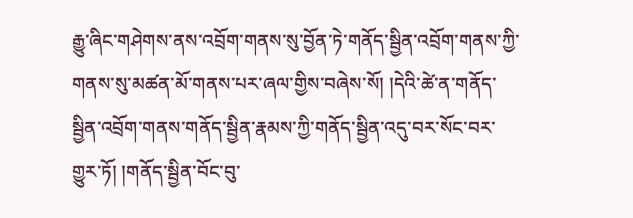རྒྱུ་ཞིང་གཤེགས་ནས་འབྲོག་གནས་སུ་བྱོན་ཏེ་གནོད་སྦྱིན་འབྲོག་གནས་ཀྱི་གནས་སུ་མཚན་མོ་གནས་པར་ཞལ་གྱིས་བཞེས་སོ། །དེའི་ཚེ་ན་གནོད་སྦྱིན་འབྲོག་གནས་གནོད་སྦྱིན་རྣམས་ཀྱི་གནོད་སྦྱིན་འདུ་བར་སོང་བར་གྱུར་ཏོ། །གནོད་སྦྱིན་བོང་བུ་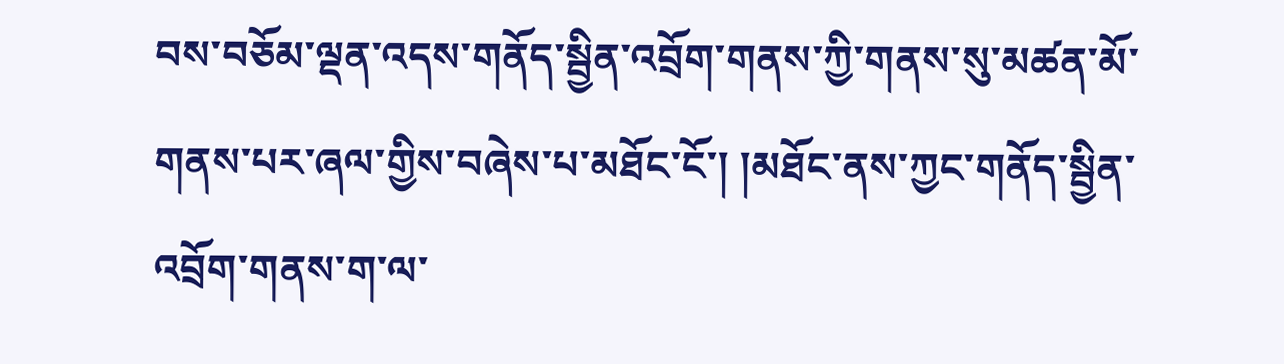བས་བཅོམ་ལྡན་འདས་གནོད་སྦྱིན་འབྲོག་གནས་ཀྱི་གནས་སུ་མཚན་མོ་གནས་པར་ཞལ་གྱིས་བཞེས་པ་མཐོང་ངོ་། །མཐོང་ནས་ཀྱང་གནོད་སྦྱིན་འབྲོག་གནས་ག་ལ་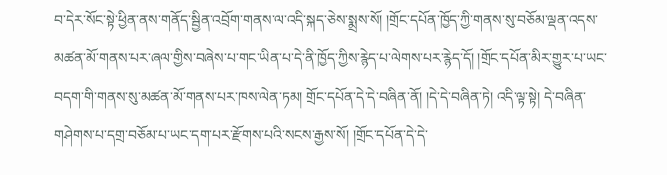བ་དེར་སོང་སྟེ་ཕྱིན་ནས་གནོད་སྦྱིན་འབྲོག་གནས་ལ་འདི་སྐད་ཅེས་སྨྲས་སོ། །གྲོང་དཔོན་ཁྱོད་ཀྱི་གནས་སུ་བཅོམ་ལྡན་འདས་མཚན་མོ་གནས་པར་ཞལ་གྱིས་བཞེས་པ་གང་ཡིན་པ་དེ་ནི་ཁྱོད་ཀྱིས་རྙེད་པ་ལེགས་པར་རྙེད་དོ། །གྲོང་དཔོན་མིར་གྱུར་པ་ཡང་བདག་གི་གནས་སུ་མཚན་མོ་གནས་པར་ཁས་ལེན་ཏམ། གྲོང་དཔོན་དེ་དེ་བཞིན་ནོ། །དེ་དེ་བཞིན་ཏེ། འདི་ལྟ་སྟེ། དེ་བཞིན་གཤེགས་པ་དགྲ་བཅོམ་པ་ཡང་དག་པར་རྫོགས་པའི་སངས་རྒྱས་སོ། །གྲོང་དཔོན་དེ་དེ་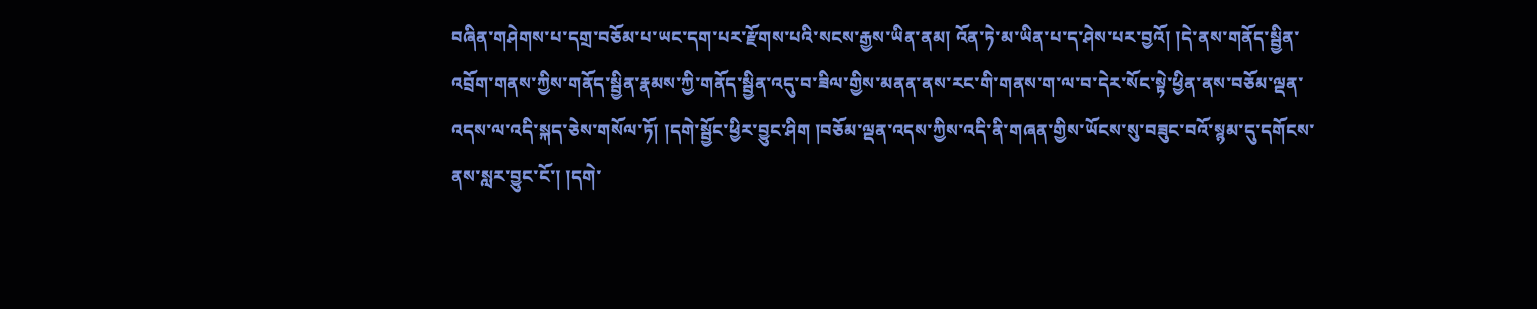བཞིན་གཤེགས་པ་དགྲ་བཅོམ་པ་ཡང་དག་པར་རྫོགས་པའི་སངས་རྒྱས་ཡིན་ནམ། འོན་ཏེ་མ་ཡིན་པ་ད་ཤེས་པར་བྱའོ། །དེ་ནས་གནོད་སྦྱིན་འབྲོག་གནས་ཀྱིས་གནོད་སྦྱིན་རྣམས་ཀྱི་གནོད་སྦྱིན་འདུ་བ་ཟིལ་གྱིས་མནན་ནས་རང་གི་གནས་ག་ལ་བ་དེར་སོང་སྟེ་ཕྱིན་ནས་བཅོམ་ལྡན་འདས་ལ་འདི་སྐད་ཅེས་གསོལ་ཏོ། །དགེ་སྦྱོང་ཕྱིར་བྱུང་ཤིག །བཅོམ་ལྡན་འདས་ཀྱིས་འདི་ནི་གཞན་གྱིས་ཡོངས་སུ་བཟུང་བའོ་སྙམ་དུ་དགོངས་ནས་སླར་བྱུང་ངོ་། །དགེ་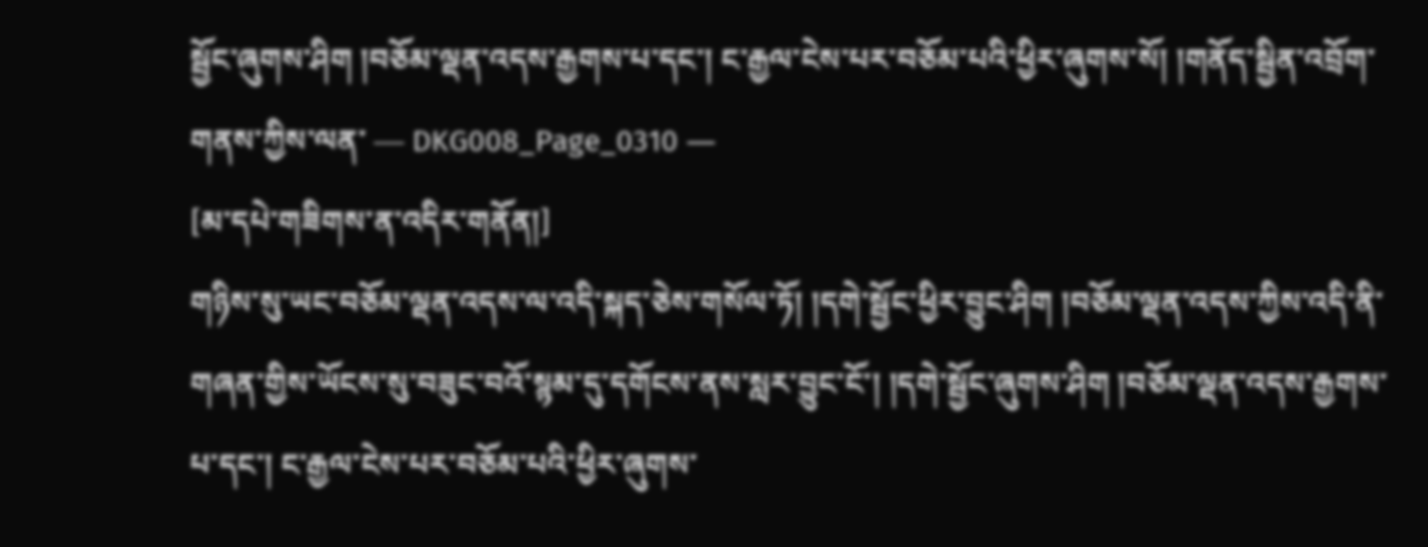སྦྱོང་ཞུགས་ཤིག །བཅོམ་ལྡན་འདས་རྒྱགས་པ་དང་། ང་རྒྱལ་ངེས་པར་བཅོམ་པའི་ཕྱིར་ཞུགས་སོ། །གནོད་སྦྱིན་འབྲོག་གནས་ཀྱིས་ལན་ ― DKG008_Page_0310 ―
[མ་དཔེ་གཟིགས་ན་འདིར་གནོན།]
གཉིས་སུ་ཡང་བཅོམ་ལྡན་འདས་ལ་འདི་སྐད་ཅེས་གསོལ་ཏོ། །དགེ་སྦྱོང་ཕྱིར་བྱུང་ཤིག །བཅོམ་ལྡན་འདས་ཀྱིས་འདི་ནི་གཞན་གྱིས་ཡོངས་སུ་བཟུང་བའོ་སྙམ་དུ་དགོངས་ནས་སླར་བྱུང་ངོ་། །དགེ་སྦྱོང་ཞུགས་ཤིག །བཅོམ་ལྡན་འདས་རྒྱགས་པ་དང་། ང་རྒྱལ་ངེས་པར་བཅོམ་པའི་ཕྱིར་ཞུགས་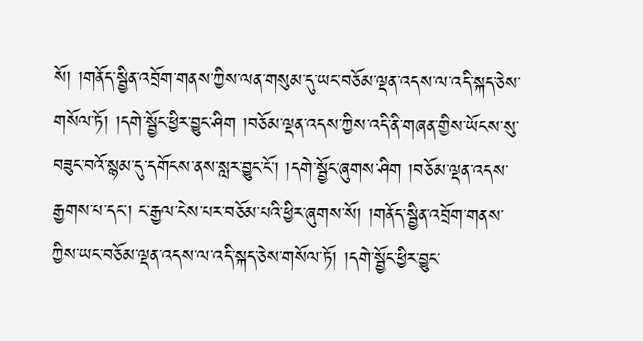སོ། །གནོད་སྦྱིན་འབྲོག་གནས་ཀྱིས་ལན་གསུམ་དུ་ཡང་བཅོམ་ལྡན་འདས་ལ་འདི་སྐད་ཅེས་གསོལ་ཏོ། །དགེ་སྦྱོང་ཕྱིར་བྱུང་ཤིག །བཅོམ་ལྡན་འདས་ཀྱིས་འདི་ནི་གཞན་གྱིས་ཡོངས་སུ་བཟུང་བའོ་སྙམ་དུ་དགོངས་ནས་སླར་བྱུང་ངོ་། །དགེ་སྦྱོང་ཞུགས་ཤིག །བཅོམ་ལྡན་འདས་རྒྱགས་པ་དང་། ང་རྒྱལ་ངེས་པར་བཅོམ་པའི་ཕྱིར་ཞུགས་སོ། །གནོད་སྦྱིན་འབྲོག་གནས་ཀྱིས་ཡང་བཅོམ་ལྡན་འདས་ལ་འདི་སྐད་ཅེས་གསོལ་ཏོ། །དགེ་སྦྱོང་ཕྱིར་བྱུང་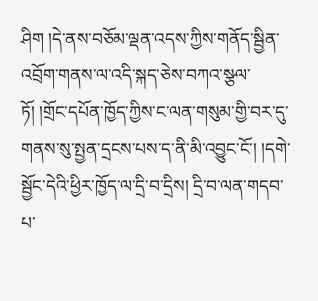ཤིག །དེ་ནས་བཅོམ་ལྡན་འདས་ཀྱིས་གནོད་སྦྱིན་འབྲོག་གནས་ལ་འདི་སྐད་ཅེས་བཀའ་སྩལ་ཏོ། །གྲོང་དཔོན་ཁྱོད་ཀྱིས་ང་ལན་གསུམ་གྱི་བར་དུ་གནས་སུ་སྤྱན་དྲངས་པས་ད་ནི་མི་འབྱུང་ངོ་། །དགེ་སྦྱོང་དེའི་ཕྱིར་ཁྱོད་ལ་དྲི་བ་དྲིས། དྲི་བ་ལན་གདབ་པ་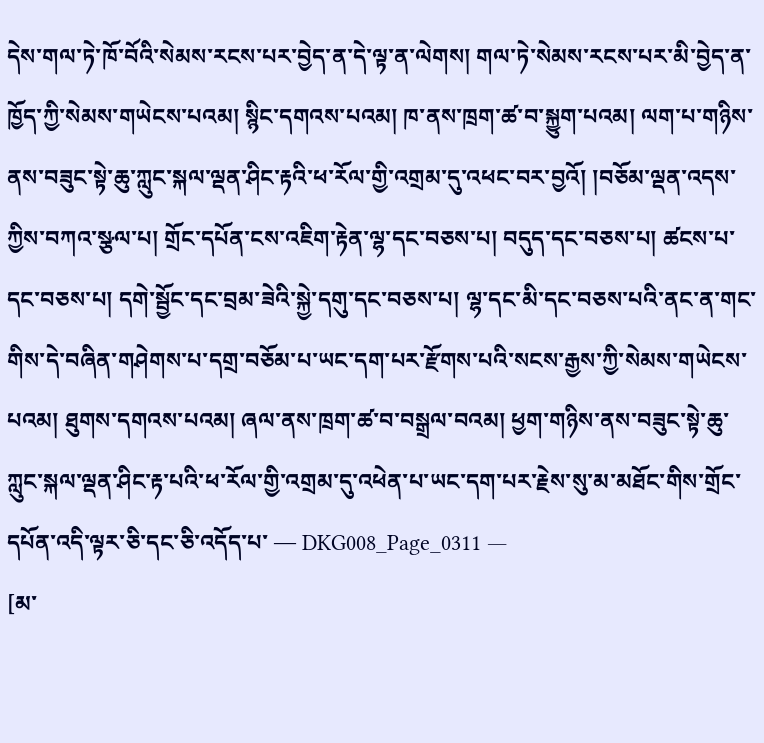དེས་གལ་ཏེ་ཁོ་བོའི་སེམས་རངས་པར་བྱེད་ན་དེ་ལྟ་ན་ལེགས། གལ་ཏེ་སེམས་རངས་པར་མི་བྱེད་ན་ཁྱོད་ཀྱི་སེམས་གཡེངས་པའམ། སྙིང་དགའས་པའམ། ཁ་ནས་ཁྲག་ཚ་བ་སྐྱུག་པའམ། ལག་པ་གཉིས་ནས་བཟུང་སྟེ་ཆུ་ཀླུང་སྐལ་ལྡན་ཤིང་རྟའི་ཕ་རོལ་གྱི་འགྲམ་དུ་འཕང་བར་བྱའོ། །བཅོམ་ལྡན་འདས་ཀྱིས་བཀའ་སྩལ་པ། གྲོང་དཔོན་ངས་འཇིག་རྟེན་ལྷ་དང་བཅས་པ། བདུད་དང་བཅས་པ། ཚངས་པ་དང་བཅས་པ། དགེ་སྦྱོང་དང་བྲམ་ཟེའི་སྐྱེ་དགུ་དང་བཅས་པ། ལྷ་དང་མི་དང་བཅས་པའི་ནང་ན་གང་གིས་དེ་བཞིན་གཤེགས་པ་དགྲ་བཅོམ་པ་ཡང་དག་པར་རྫོགས་པའི་སངས་རྒྱས་ཀྱི་སེམས་གཡེངས་པའམ། ཐུགས་དགའས་པའམ། ཞལ་ནས་ཁྲག་ཚ་བ་བསྒྲལ་བའམ། ཕྱག་གཉིས་ནས་བཟུང་སྟེ་ཆུ་ཀླུང་སྐལ་ལྡན་ཤིང་རྟ་པའི་ཕ་རོལ་གྱི་འགྲམ་དུ་འཕེན་པ་ཡང་དག་པར་རྗེས་སུ་མ་མཐོང་གིས་གྲོང་དཔོན་འདི་ལྟར་ཅི་དང་ཅི་འདོད་པ་ ― DKG008_Page_0311 ―
[མ་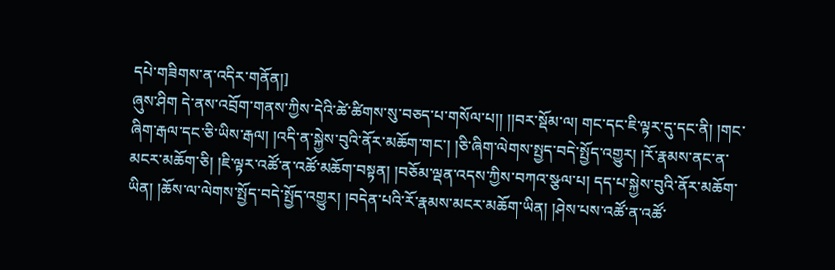དཔེ་གཟིགས་ན་འདིར་གནོན།]
ཞུས་ཤིག དེ་ནས་འབྲོག་གནས་ཀྱིས་དེའི་ཚེ་ཚིགས་སུ་བཅད་པ་གསོལ་པ།། །།བར་སྡོམ་ལ། གང་དང་ཇི་ལྟར་དུ་དང་ནི། །གང་ཞིག་རྒལ་དང་ཅི་ཡིས་རྒལ། །འདི་ན་སྐྱེས་བུའི་ནོར་མཆོག་གང་། །ཅི་ཞིག་ལེགས་སྤྱད་བདེ་སྤྱོད་འགྱུར། །རོ་རྣམས་ནང་ན་མངར་མཆོག་ཅི། །ཇི་ལྟར་འཚོ་ན་འཚོ་མཆོག་བསྟན། །བཅོམ་ལྡན་འདས་ཀྱིས་བཀའ་སྩལ་པ། དད་པ་སྐྱེས་བུའི་ནོར་མཆོག་ཡིན། །ཆོས་ལ་ལེགས་སྤྱོད་བདེ་སྤྱོད་འགྱུར། །བདེན་པའི་རོ་རྣམས་མངར་མཆོག་ཡིན། །ཤེས་པས་འཚོ་ན་འཚོ་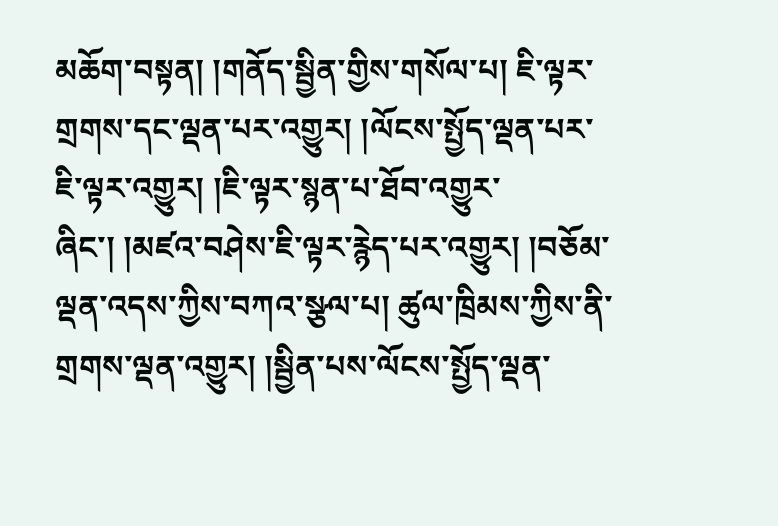མཆོག་བསྟན། །གནོད་སྦྱིན་གྱིས་གསོལ་པ། ཇི་ལྟར་གྲགས་དང་ལྡན་པར་འགྱུར། །ལོངས་སྤྱོད་ལྡན་པར་ཇི་ལྟར་འགྱུར། །ཇི་ལྟར་སྙན་པ་ཐོབ་འགྱུར་ཞིང་། །མཛའ་བཤེས་ཇི་ལྟར་རྙེད་པར་འགྱུར། །བཅོམ་ལྡན་འདས་ཀྱིས་བཀའ་སྩལ་པ། ཚུལ་ཁྲིམས་ཀྱིས་ནི་གྲགས་ལྡན་འགྱུར། །སྦྱིན་པས་ལོངས་སྤྱོད་ལྡན་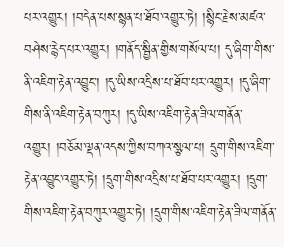པར་འགྱུར། །བདེན་པས་སྙན་པ་ཐོབ་འགྱུར་ཏེ། །སྙིང་རྗེས་མཛའ་བཤེས་རྙེད་པར་འགྱུར། །གནོད་སྦྱིན་གྱིས་གསོལ་པ། དུ་ཞིག་གིས་ནི་འཇིག་རྟེན་འབྱུང་། །དུ་ཡིས་འདྲིས་པ་ཐོབ་པར་འགྱུར། །དུ་ཞིག་གིས་ནི་འཇིག་རྟེན་བཀུར། །དུ་ཡིས་འཇིག་རྟེན་ཟིལ་གནོན་འགྱུར། །བཅོམ་ལྡན་འདས་ཀྱིས་བཀའ་སྩལ་པ། དྲུག་གིས་འཇིག་རྟེན་འབྱུང་འགྱུར་ཏེ། །དྲུག་གིས་འདྲིས་པ་ཐོབ་པར་འགྱུར། །དྲུག་གིས་འཇིག་རྟེན་བཀུར་འགྱུར་ཏེ། །དྲུག་གིས་འཇིག་རྟེན་ཟིལ་གནོན་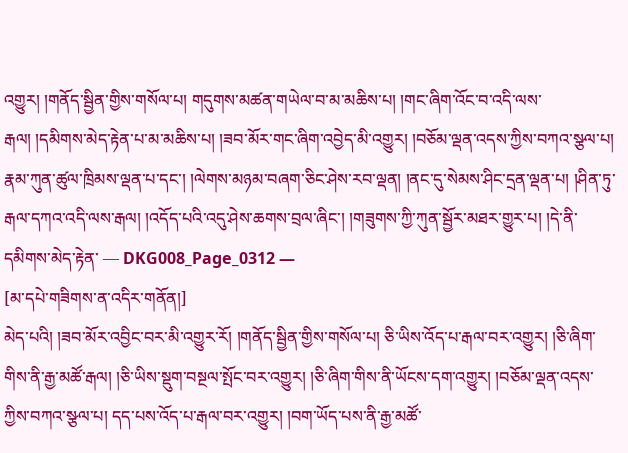འགྱུར། །གནོད་སྦྱིན་གྱིས་གསོལ་པ། གདུགས་མཚན་གཡེལ་བ་མ་མཆིས་པ། །གང་ཞིག་འོང་བ་འདི་ལས་རྒལ། །དམིགས་མེད་རྟེན་པ་མ་མཆིས་པ། །ཟབ་མོར་གང་ཞིག་འབྱེད་མི་འགྱུར། །བཅོམ་ལྡན་འདས་ཀྱིས་བཀའ་སྩལ་པ། རྣམ་ཀུན་ཚུལ་ཁྲིམས་ལྡན་པ་དང་། །ལེགས་མཉམ་བཞག་ཅིང་ཤེས་རབ་ལྡན། །ནང་དུ་སེམས་ཤིང་དྲན་ལྡན་པ། །ཤིན་ཏུ་རྒལ་དཀའ་འདི་ལས་རྒལ། །འདོད་པའི་འདུ་ཤེས་ཆགས་བྲལ་ཞིང་། །གཟུགས་ཀྱི་ཀུན་སྦྱོར་མཐར་གྱུར་པ། །དེ་ནི་དམིགས་མེད་རྟེན་ ― DKG008_Page_0312 ―
[མ་དཔེ་གཟིགས་ན་འདིར་གནོན།]
མེད་པའི། །ཟབ་མོར་འབྱིང་བར་མི་འགྱུར་རོ། །གནོད་སྦྱིན་གྱིས་གསོལ་པ། ཅི་ཡིས་འོད་པ་རྒལ་བར་འགྱུར། །ཅི་ཞིག་གིས་ནི་རྒྱ་མཚོ་རྒལ། །ཅི་ཡིས་སྡུག་བསྔལ་སྤོང་བར་འགྱུར། །ཅི་ཞིག་གིས་ནི་ཡོངས་དག་འགྱུར། །བཅོམ་ལྡན་འདས་ཀྱིས་བཀའ་སྩལ་པ། དད་པས་འོད་པ་རྒལ་བར་འགྱུར། །བག་ཡོད་པས་ནི་རྒྱ་མཚོ་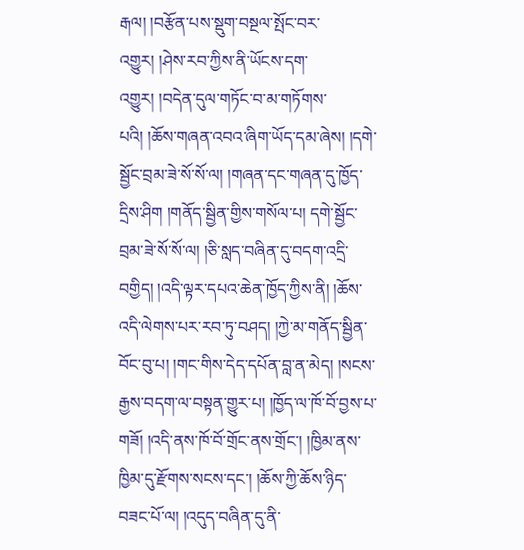རྒལ། །བརྩོན་པས་སྡུག་བསྔལ་སྤོང་བར་འགྱུར། །ཤེས་རབ་ཀྱིས་ནི་ཡོངས་དག་འགྱུར། །བདེན་དུལ་གཏོང་བ་མ་གཏོགས་པའི། །ཆོས་གཞན་འབའ་ཞིག་ཡོད་དམ་ཞེས། །དགེ་སྦྱོང་བྲམ་ཟེ་སོ་སོ་ལ། །གཞན་དང་གཞན་དུ་ཁྱོད་དྲིས་ཤིག །གནོད་སྦྱིན་གྱིས་གསོལ་པ། དགེ་སྦྱོང་བྲམ་ཟེ་སོ་སོ་ལ། །ཅི་སླད་བཞིན་དུ་བདག་འདྲི་བགྱིད། །འདི་ལྟར་དཔའ་ཆེན་ཁྱོད་ཀྱིས་ནི། །ཆོས་འདི་ལེགས་པར་རབ་ཏུ་བཤད། །ཀྱེ་མ་གནོད་སྦྱིན་བོང་བུ་པ། །གང་གིས་དེད་དཔོན་བླ་ན་མེད། །སངས་རྒྱས་བདག་ལ་བསྟན་གྱུར་པ། །ཁྱོད་ལ་ཁོ་བོ་བྱས་པ་གཟོ། །འདི་ནས་ཁོ་བོ་གྲོང་ནས་གྲོང་། །ཁྱིམ་ནས་ཁྱིམ་དུ་རྫོགས་སངས་དང་། །ཆོས་ཀྱི་ཆོས་ཉིད་བཟང་པོ་ལ། །འདུད་བཞིན་དུ་ནི་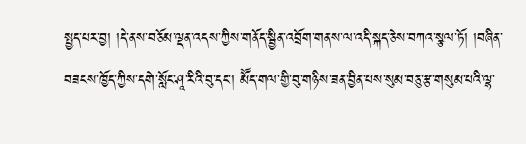སྤྱད་པར་བྱ། །དེ་ནས་བཅོམ་ལྡན་འདས་ཀྱིས་གནོད་སྦྱིན་འབྲོག་གནས་ལ་འདི་སྐད་ཅེས་བཀའ་སྩལ་ཏོ། །བཞིན་བཟངས་ཁྱོད་ཀྱིས་དགེ་སློང་ཤཱ་རིའི་བུ་དང་། མཽད་གལ་གྱི་བུ་གཉིས་ཟན་བྱིན་པས་སུམ་བཅུ་རྩ་གསུམ་པའི་ལྷ་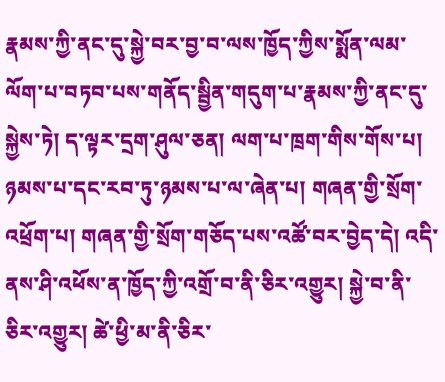རྣམས་ཀྱི་ནང་དུ་སྐྱེ་བར་བྱ་བ་ལས་ཁྱོད་ཀྱིས་སྨོན་ལམ་ལོག་པ་བཏབ་པས་གནོད་སྦྱིན་གདུག་པ་རྣམས་ཀྱི་ནང་དུ་སྐྱེས་ཏེ། ད་ལྟར་དྲག་ཤུལ་ཅན། ལག་པ་ཁྲག་གིས་གོས་པ། ཉམས་པ་དང་རབ་ཏུ་ཉམས་པ་ལ་ཞེན་པ། གཞན་གྱི་སྲོག་འཕྲོག་པ། གཞན་གྱི་སྲོག་གཅོད་པས་འཚོ་བར་བྱེད་དེ། འདི་ནས་ཤི་འཕོས་ན་ཁྱོད་ཀྱི་འགྲོ་བ་ནི་ཅིར་འགྱུར། སྐྱེ་བ་ནི་ཅིར་འགྱུར། ཚེ་ཕྱི་མ་ནི་ཅིར་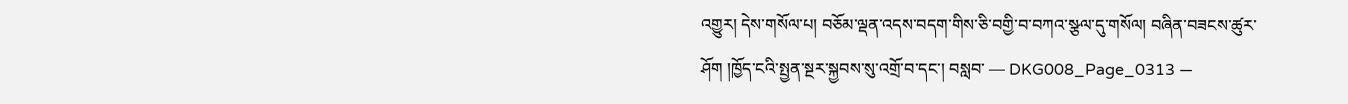འགྱུར། དེས་གསོལ་པ། བཅོམ་ལྡན་འདས་བདག་གིས་ཅི་བགྱི་བ་བཀའ་སྩལ་དུ་གསོལ། བཞིན་བཟངས་ཚུར་ཤོག །ཁྱོད་ངའི་སྤྱན་སྔར་སྐྱབས་སུ་འགྲོ་བ་དང་། བསླབ་ ― DKG008_Page_0313 ―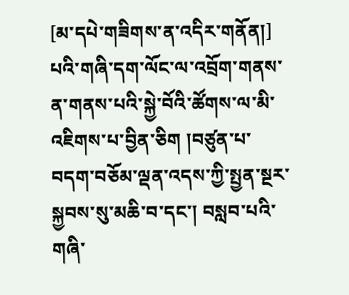[མ་དཔེ་གཟིགས་ན་འདིར་གནོན།]
པའི་གཞི་དག་ལོང་ལ་འབྲོག་གནས་ན་གནས་པའི་སྐྱེ་བོའི་ཚོགས་ལ་མི་འཇིགས་པ་བྱིན་ཅིག །བཙུན་པ་བདག་བཅོམ་ལྡན་འདས་ཀྱི་སྤྱན་སྔར་སྐྱབས་སུ་མཆི་བ་དང་། བསླབ་པའི་གཞི་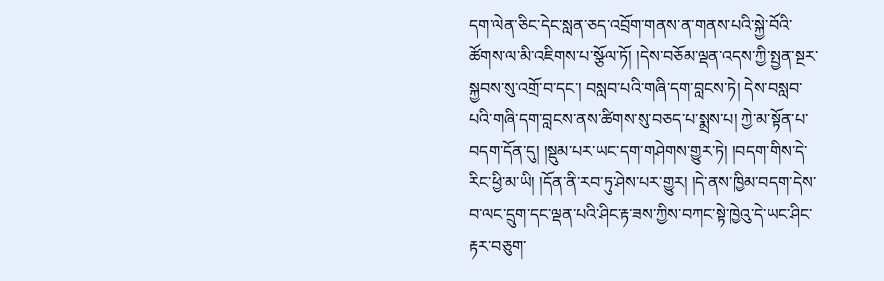དག་ལེན་ཅིང་དེང་སླན་ཅད་འབྲོག་གནས་ན་གནས་པའི་སྐྱེ་བོའི་ཚོགས་ལ་མི་འཇིགས་པ་སྩོལ་ཏོ། །དེས་བཅོམ་ལྡན་འདས་ཀྱི་སྤྱན་སྔར་སྐྱབས་སུ་འགྲོ་བ་དང་། བསླབ་པའི་གཞི་དག་བླངས་ཏེ། དེས་བསླབ་པའི་གཞི་དག་བླངས་ནས་ཚིགས་སུ་བཅད་པ་སྨྲས་པ། ཀྱེ་མ་སྟོན་པ་བདག་དོན་དུ། །སྡུམ་པར་ཡང་དག་གཤེགས་གྱུར་ཏེ། །བདག་གིས་དེ་རིང་ཕྱི་མ་ཡི། །དོན་ནི་རབ་ཏུ་ཤེས་པར་གྱུར། །དེ་ནས་ཁྱིམ་བདག་དེས་བ་ལང་དྲུག་དང་ལྡན་པའི་ཤིང་རྟ་ཟས་ཀྱིས་བཀང་སྟེ་ཁྱེའུ་དེ་ཡང་ཤིང་རྟར་བཅུག་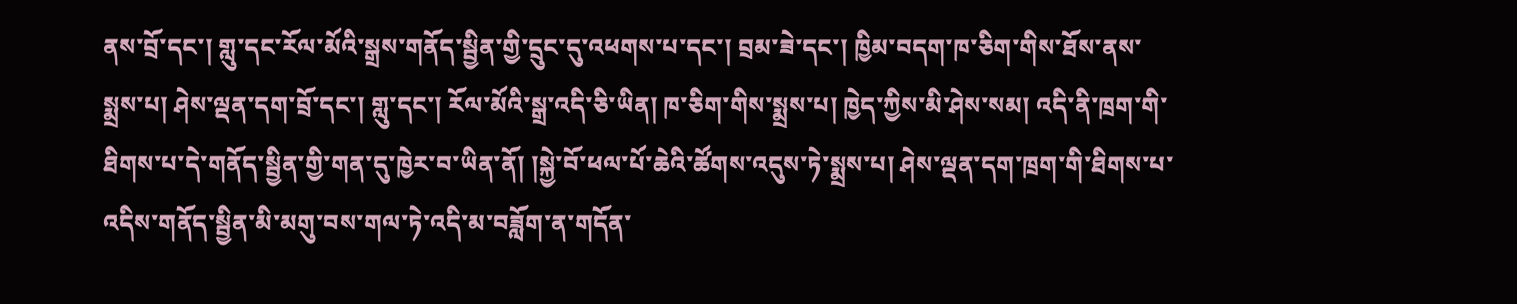ནས་བྲོ་དང་། གླུ་དང་རོལ་མོའི་སྒྲས་གནོད་སྦྱིན་གྱི་དྲུང་དུ་འཕགས་པ་དང་། བྲམ་ཟེ་དང་། ཁྱིམ་བདག་ཁ་ཅིག་གིས་ཐོས་ནས་སྨྲས་པ། ཤེས་ལྡན་དག་བྲོ་དང་། གླུ་དང་། རོལ་མོའི་སྒྲ་འདི་ཅི་ཡིན། ཁ་ཅིག་གིས་སྨྲས་པ། ཁྱེད་ཀྱིས་མི་ཤེས་སམ། འདི་ནི་ཁྲག་གི་ཐིགས་པ་དེ་གནོད་སྦྱིན་གྱི་གན་དུ་ཁྱེར་བ་ཡིན་ནོ། །སྐྱེ་བོ་ཕལ་པོ་ཆེའི་ཚོགས་འདུས་ཏེ་སྨྲས་པ། ཤེས་ལྡན་དག་ཁྲག་གི་ཐིགས་པ་འདིས་གནོད་སྦྱིན་མི་མགུ་བས་གལ་ཏེ་འདི་མ་བཟློག་ན་གདོན་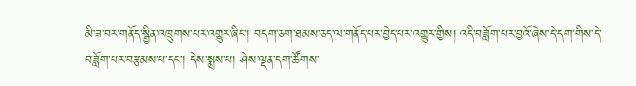མི་ཟ་བར་གནོད་སྦྱིན་འཁྲུགས་པར་འགྱུར་ཞིང་། བདག་ཅག་ཐམས་ཅད་ལ་གནོད་པར་བྱེད་པར་འགྱུར་གྱིས། འདི་བཟློག་པར་བྱའོ་ཞེས་དེ་དག་གིས་དེ་བཟློག་པར་བརྩམས་པ་དང་། དེས་སྨྲས་པ། ཤེས་ལྡན་དག་ཚོགས་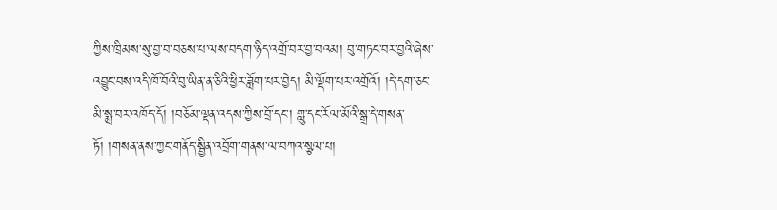ཀྱིས་ཁྲིམས་སུ་བྱ་བ་བཅས་པ་ལས་བདག་ཉིད་འགྲོ་བར་བྱ་བའམ། བུ་གཏང་བར་བྱའི་ཞེས་འབྱུང་བས་འདི་ཁོ་བོའི་བུ་ཡིན་ན་ཅིའི་ཕྱིར་ཟློག་པར་བྱེད། མི་ལྡོག་པར་འགྲོའོ། །དེ་དག་ཅང་མི་སྨྲ་བར་འཁོད་དོ། །བཅོམ་ལྡན་འདས་ཀྱིས་བྲོ་དང་། གླུ་དང་རོལ་མོའི་སྒྲ་དེ་གསན་ཏོ། །གསན་ནས་ཀྱང་གནོད་སྦྱིན་འབྲོག་གནས་ལ་བཀའ་སྩལ་པ།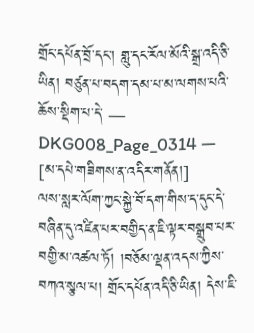གྲོང་དཔོན་བྲོ་དང་། གླུ་དང་རོལ་མོའི་སྒྲ་འདི་ཅི་ཡིན། བཙུན་པ་བདག་དམ་པ་མ་ལགས་པའི་ཆོས་སྡིག་པ་དེ་ ― DKG008_Page_0314 ―
[མ་དཔེ་གཟིགས་ན་འདིར་གནོན།]
ལས་སླར་ལོག་ཀྱང་སྐྱེ་བོ་དག་གིས་ད་དུང་དེ་བཞིན་དུ་འཛིན་པར་བགྱིད་ན་ཇི་ལྟར་བསྒྲུབ་པར་བགྱི་མ་འཚལ་ཏོ། །བཅོམ་ལྡན་འདས་ཀྱིས་བཀའ་སྩལ་པ། གྲོང་དཔོན་འདི་ཅི་ཡིན། དེས་ཇི་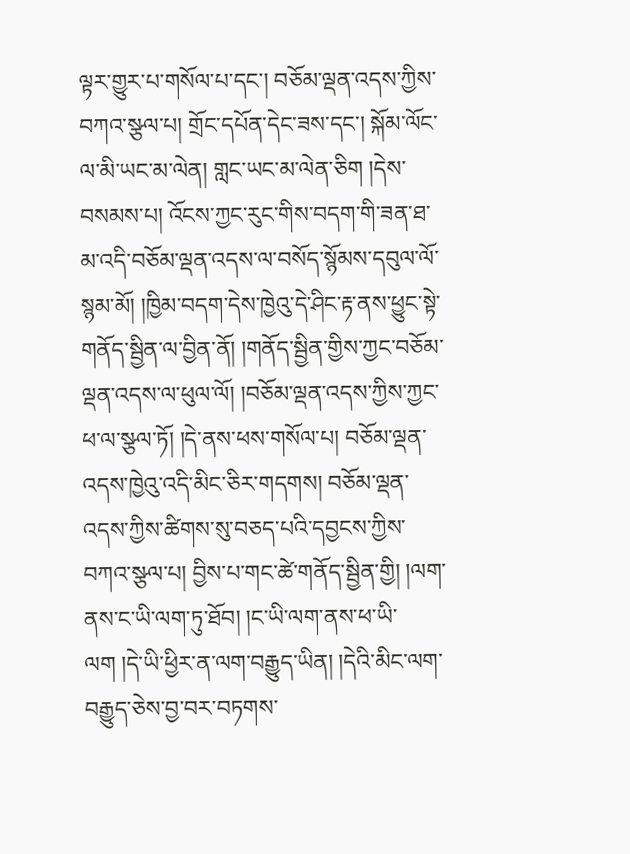ལྟར་གྱུར་པ་གསོལ་པ་དང་། བཅོམ་ལྡན་འདས་ཀྱིས་བཀའ་སྩལ་པ། གྲོང་དཔོན་དེང་ཟས་དང་། སྐོམ་ལོང་ལ་མི་ཡང་མ་ལེན། གླང་ཡང་མ་ལེན་ཅིག །དེས་བསམས་པ། འོངས་ཀྱང་རུང་གིས་བདག་གི་ཟན་ཐ་མ་འདི་བཅོམ་ལྡན་འདས་ལ་བསོད་སྙོམས་དབུལ་ལོ་སྙམ་མོ། །ཁྱིམ་བདག་དེས་ཁྱེའུ་དེ་ཤིང་རྟ་ནས་ཕྱུང་སྟེ་གནོད་སྦྱིན་ལ་བྱིན་ནོ། །གནོད་སྦྱིན་གྱིས་ཀྱང་བཅོམ་ལྡན་འདས་ལ་ཕུལ་ལོ། །བཅོམ་ལྡན་འདས་ཀྱིས་ཀྱང་ཕ་ལ་སྩལ་ཏོ། །དེ་ནས་ཕས་གསོལ་པ། བཅོམ་ལྡན་འདས་ཁྱེའུ་འདི་མིང་ཅིར་གདགས། བཅོམ་ལྡན་འདས་ཀྱིས་ཚིགས་སུ་བཅད་པའི་དབྱངས་ཀྱིས་བཀའ་སྩལ་པ། བྱིས་པ་གང་ཚེ་གནོད་སྦྱིན་གྱི། །ལག་ནས་ང་ཡི་ལག་ཏུ་ཐོབ། །ང་ཡི་ལག་ནས་ཕ་ཡི་ལག །དེ་ཡི་ཕྱིར་ན་ལག་བརྒྱུད་ཡིན། །དེའི་མིང་ལག་བརྒྱུད་ཅེས་བྱ་བར་བཏགས་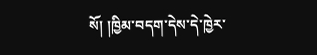སོ། །ཁྱིམ་བདག་དེས་དེ་ཁྱེར་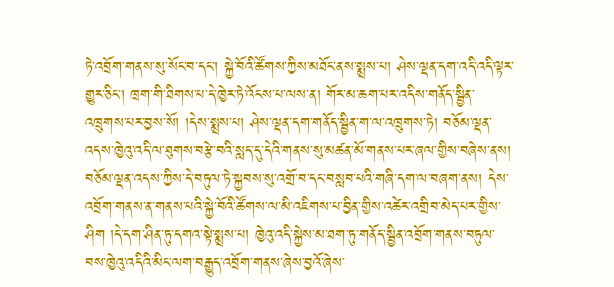ཏེ་འབྲོག་གནས་སུ་སོང་བ་དང་། སྐྱེ་བོའི་ཚོགས་ཀྱིས་མཐོང་ནས་སྨྲས་པ། ཤེས་ལྡན་དག་འདི་འདི་ལྟར་གྱུར་ཅིང་། ཁྲག་གི་ཐིགས་པ་དེ་ཁྱེར་ཏེ་འོངས་པ་ལས་ན། གོར་མ་ཆག་པར་འདིས་གནོད་སྦྱིན་འཁྲུགས་པར་བྱས་སོ། །དེས་སྨྲས་པ། ཤེས་ལྡན་དག་གནོད་སྦྱིན་ག་ལ་འཁྲུགས་ཏེ། བཅོམ་ལྡན་འདས་ཁྱེའུ་འདི་ལ་ཐུགས་བརྩེ་བའི་སླད་དུ་དེའི་གནས་སུ་མཚན་མོ་གནས་པར་ཞལ་གྱིས་བཞེས་ནས། བཅོམ་ལྡན་འདས་ཀྱིས་དེ་བཏུལ་ཏེ་སྐྱབས་སུ་འགྲོ་བ་དང་བསླབ་པའི་གཞི་དག་ལ་བཞག་ནས། དེས་འབྲོག་གནས་ན་གནས་པའི་སྐྱེ་བོའི་ཚོགས་ལ་མི་འཇིགས་པ་བྱིན་གྱིས་འཚེར་འགྲིབ་མེད་པར་གྱིས་ཤིག །དེ་དག་ཤིན་ཏུ་དགའ་སྟེ་སྨྲས་པ། ཁྱེའུ་འདི་སྐྱེས་མ་ཐག་ཏུ་གནོད་སྦྱིན་འབྲོག་གནས་བཏུལ་བས་ཁྱེའུ་འདིའི་མིང་ལག་བརྒྱུད་འབྲོག་གནས་ཞེས་བྱའོ་ཞེས་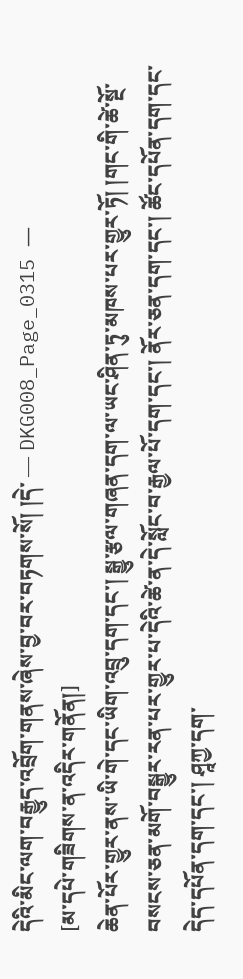དེའི་མིང་ལག་བརྒྱུད་འབྲོག་གནས་ཞེས་བྱ་བར་བཏགས་སོ། །དེ་ ― DKG008_Page_0315 ―
[མ་དཔེ་གཟིགས་ན་འདིར་གནོན།]
ཆེན་པོར་གྱུར་ནས་ཡི་གེ་དང་ཡིག་འབྲུ་དག་དང་། སྒྱུ་རྩལ་གཞན་དག་ལ་ཡང་ཤིན་ཏུ་མཁས་པར་གྱུར་ཏོ། །གང་གི་ཚེ་སྔོ་བསངས་ཅན་མགོ་བསྒྱུར་རན་པར་གྱུར་པ་དེའི་ཚེ་ན་དེ་སློང་བ་རྒྱལ་པོ་དག་དང་། ནོར་ཅན་དག་དང་། ཚོང་དཔོན་དག་དང་དེད་དཔོན་དག་དང་། ཤཱཀྱ་དག་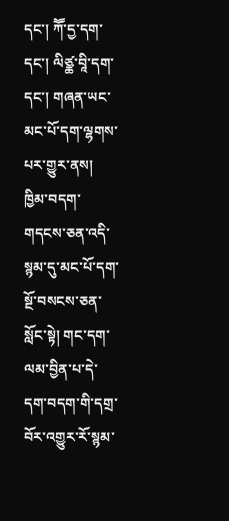དང་། ཀཽ་དྱ་དག་དང་། ལིཙྪ་བཱི་དག་དང་། གཞན་ཡང་མང་པོ་དག་ལྷགས་པར་གྱུར་ནས། ཁྱིམ་བདག་གདངས་ཅན་འདི་སྙམ་དུ་མང་པོ་དག་སྔོ་བསངས་ཅན་སློང་སྟེ། གང་དག་ལམ་བྱིན་པ་དེ་དག་བདག་གི་དགྲ་བོར་འགྱུར་རོ་སྙམ་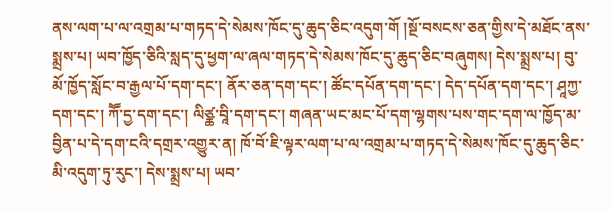ནས་ལག་པ་ལ་འགྲམ་པ་གཏད་དེ་སེམས་ཁོང་དུ་ཆུད་ཅིང་འདུག་གོ །སྔོ་བསངས་ཅན་གྱིས་དེ་མཐོང་ནས་སྨྲས་པ། ཡབ་ཁྱོད་ཅིའི་སླད་དུ་ཕྱག་ལ་ཞལ་གཏད་དེ་སེམས་ཁོང་དུ་ཆུད་ཅིང་བཞུགས། དེས་སྨྲས་པ། བུ་མོ་ཁྱོད་སློང་བ་རྒྱལ་པོ་དག་དང་། ནོར་ཅན་དག་དང་། ཚོང་དཔོན་དག་དང་། དེད་དཔོན་དག་དང་། ཤཱཀྱ་དག་དང་། ཀཽ་དྱ་དག་དང་། ལིཙྪ་བཱི་དག་དང་། གཞན་ཡང་མང་པོ་དག་ལྷགས་པས་གང་དག་ལ་ཁྱོད་མ་བྱིན་པ་དེ་དག་ངའི་དགྲར་འགྱུར་ན། ཁོ་བོ་ཇི་ལྟར་ལག་པ་ལ་འགྲམ་པ་གཏད་དེ་སེམས་ཁོང་དུ་ཆུད་ཅིང་མི་འདུག་ཏུ་རུང་། དེས་སྨྲས་པ། ཡབ་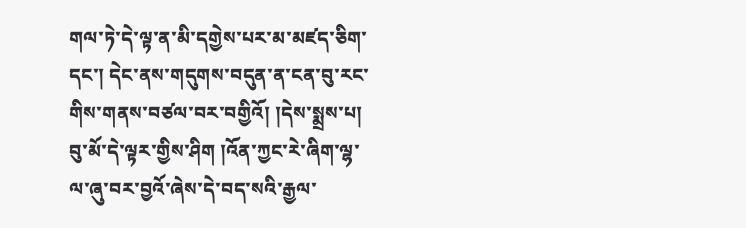གལ་ཏེ་དེ་ལྟ་ན་མི་དགྱེས་པར་མ་མཛད་ཅིག་དང་། དེང་ནས་གདུགས་བདུན་ན་ངན་བུ་རང་གིས་གནས་བཙལ་བར་བགྱིའོ། །དེས་སྨྲས་པ། བུ་མོ་དེ་ལྟར་གྱིས་ཤིག །འོན་ཀྱང་རེ་ཞིག་ལྷ་ལ་ཞུ་བར་བྱའོ་ཞེས་དེ་བད་སའི་རྒྱལ་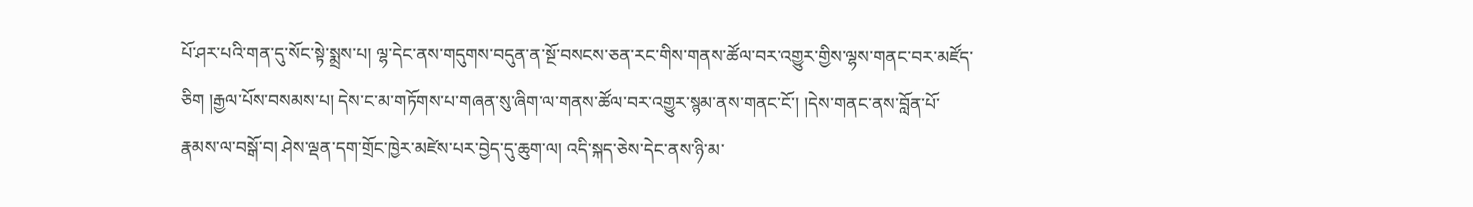པོ་ཤར་པའི་གན་དུ་སོང་སྟེ་སྨྲས་པ། ལྷ་དེང་ནས་གདུགས་བདུན་ན་སྔོ་བསངས་ཅན་རང་གིས་གནས་ཚོལ་བར་འགྱུར་གྱིས་ལྷས་གནང་བར་མཛོད་ཅིག །རྒྱལ་པོས་བསམས་པ། དེས་ང་མ་གཏོགས་པ་གཞན་སུ་ཞིག་ལ་གནས་ཚོལ་བར་འགྱུར་སྙམ་ནས་གནང་ངོ་། །དེས་གནང་ནས་བློན་པོ་རྣམས་ལ་བསྒོ་བ། ཤེས་ལྡན་དག་གྲོང་ཁྱེར་མཛེས་པར་བྱེད་དུ་ཆུག་ལ། འདི་སྐད་ཅེས་དེང་ནས་ཉི་མ་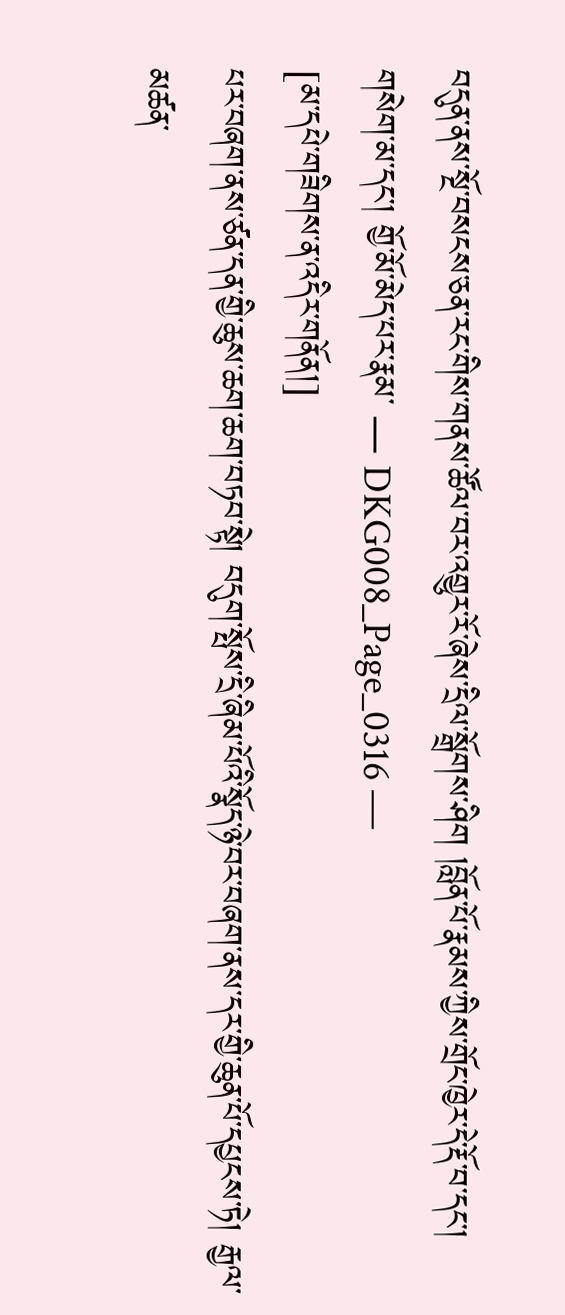བདུན་ནས་སྔོ་བསངས་ཅན་རང་གིས་གནས་ཚོལ་བར་འགྱུར་རོ་ཞེས་དྲིལ་སྒྲོགས་ཤིག །བློན་པོ་རྣམས་ཀྱིས་གྲོང་ཁྱེར་དེ་རྡོ་བ་དང་། གསེག་མ་དང་། གྱོ་མོ་མེད་པར་རྣམ་ ― DKG008_Page_0316 ―
[མ་དཔེ་གཟིགས་ན་འདིར་གནོན།]
པར་བཞག་ནས་ཙན་དན་གྱི་ཆུས་ཆག་ཆག་བཏབ་སྟེ། བདུག་སྤོས་དྲི་ཞིམ་པོའི་སྣོད་ཉེ་བར་བཞག་ནས་དར་གྱི་ཆུན་པོ་དཔྱངས་ཏེ། རྒྱལ་མཚན་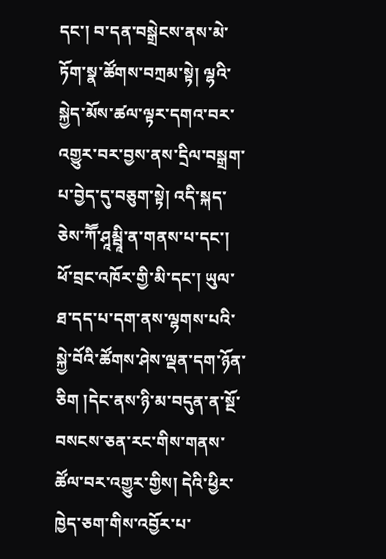དང་། བ་དན་བསྒྲེངས་ནས་མེ་ཏོག་སྣ་ཚོགས་བཀྲམ་སྟེ། ལྷའི་སྐྱེད་མོས་ཚལ་ལྟར་དགའ་བར་འགྱུར་བར་བྱས་ནས་དྲིལ་བསྒྲག་པ་བྱེད་དུ་བཅུག་སྟེ། འདི་སྐད་ཅེས་ཀཽ་ཤཱམྦཱི་ན་གནས་པ་དང་། ཕོ་བྲང་འཁོར་གྱི་མི་དང་། ཡུལ་ཐ་དད་པ་དག་ནས་ལྷགས་པའི་སྐྱེ་བོའི་ཚོགས་ཤེས་ལྡན་དག་ཉོན་ཅིག །དེང་ནས་ཉི་མ་བདུན་ན་སྔོ་བསངས་ཅན་རང་གིས་གནས་ཚོལ་བར་འགྱུར་གྱིས། དེའི་ཕྱིར་ཁྱེད་ཅག་གིས་འབྱོར་པ་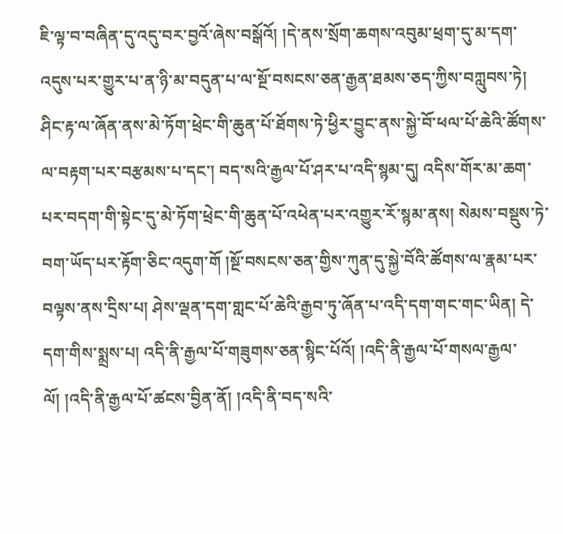ཇི་ལྟ་བ་བཞིན་དུ་འདུ་བར་བྱའོ་ཞེས་བསྒོའོ། །དེ་ནས་སྲོག་ཆགས་འབུམ་ཕྲག་དུ་མ་དག་འདུས་པར་གྱུར་པ་ན་ཉི་མ་བདུན་པ་ལ་སྔོ་བསངས་ཅན་རྒྱན་ཐམས་ཅད་ཀྱིས་བཀླུབས་ཏེ། ཤིང་རྟ་ལ་ཞོན་ནས་མེ་ཏོག་ཕྲེང་གི་ཆུན་པོ་ཐོགས་ཏེ་ཕྱིར་བྱུང་ནས་སྐྱེ་བོ་ཕལ་པོ་ཆེའི་ཚོགས་ལ་བརྟག་པར་བརྩམས་པ་དང་། བད་སའི་རྒྱལ་པོ་ཤར་པ་འདི་སྙམ་དུ། འདིས་གོར་མ་ཆག་པར་བདག་གི་སྟེང་དུ་མེ་ཏོག་ཕྲེང་གི་ཆུན་པོ་འཕེན་པར་འགྱུར་རོ་སྙམ་ནས། སེམས་བསྡུས་ཏེ་བག་ཡོད་པར་རྟོག་ཅིང་འདུག་གོ །སྔོ་བསངས་ཅན་གྱིས་ཀུན་དུ་སྐྱེ་བོའི་ཚོགས་ལ་རྣམ་པར་བལྟས་ནས་དྲིས་པ། ཤེས་ལྡན་དག་གླང་པོ་ཆེའི་རྒྱབ་ཏུ་ཞོན་པ་འདི་དག་གང་གང་ཡིན། དེ་དག་གིས་སྨྲས་པ། འདི་ནི་རྒྱལ་པོ་གཟུགས་ཅན་སྙིང་པོའོ། །འདི་ནི་རྒྱལ་པོ་གསལ་རྒྱལ་ལོ། །འདི་ནི་རྒྱལ་པོ་ཚངས་བྱིན་ནོ། །འདི་ནི་བད་སའི་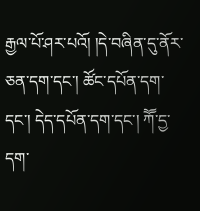རྒྱལ་པོ་ཤར་པའོ། །དེ་བཞིན་དུ་ནོར་ཅན་དག་དང་། ཚོང་དཔོན་དག་དང་། དེད་དཔོན་དག་དང་། ཀཽ་དྱ་དག་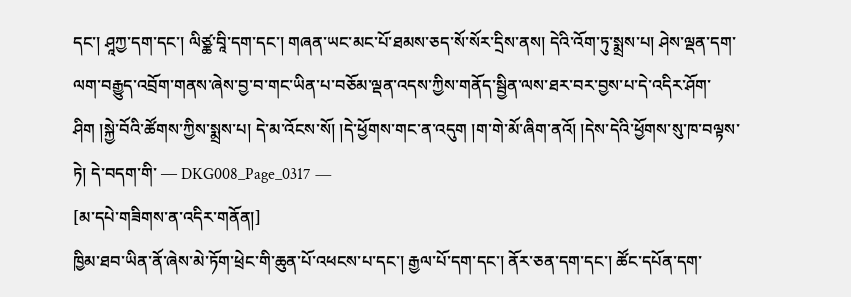དང་། ཤཱཀྱ་དག་དང་། ལིཙྪ་བཱི་དག་དང་། གཞན་ཡང་མང་པོ་ཐམས་ཅད་སོ་སོར་དྲིས་ནས། དེའི་འོག་ཏུ་སྨྲས་པ། ཤེས་ལྡན་དག་ལག་བརྒྱུད་འབྲོག་གནས་ཞེས་བྱ་བ་གང་ཡིན་པ་བཅོམ་ལྡན་འདས་ཀྱིས་གནོད་སྦྱིན་ལས་ཐར་བར་བྱས་པ་དེ་འདིར་ཤོག་ཤིག །སྐྱེ་བོའི་ཚོགས་ཀྱིས་སྨྲས་པ། དེ་མ་འོངས་སོ། །དེ་ཕྱོགས་གང་ན་འདུག །ག་གེ་མོ་ཞིག་ནའོ། །དེས་དེའི་ཕྱོགས་སུ་ཁ་བལྟས་ཏེ། དེ་བདག་གི་ ― DKG008_Page_0317 ―
[མ་དཔེ་གཟིགས་ན་འདིར་གནོན།]
ཁྱིམ་ཐབ་ཡིན་ནོ་ཞེས་མེ་ཏོག་ཕྲེང་གི་ཆུན་པོ་འཕངས་པ་དང་། རྒྱལ་པོ་དག་དང་། ནོར་ཅན་དག་དང་། ཚོང་དཔོན་དག་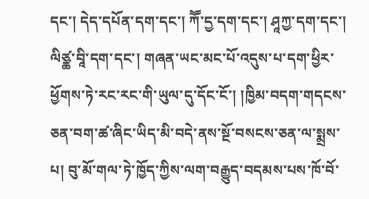དང་། དེད་དཔོན་དག་དང་། ཀཽ་དྱ་དག་དང་། ཤཱཀྱ་དག་དང་། ལིཙྪ་བཱི་དག་དང་། གཞན་ཡང་མང་པོ་འདུས་པ་དག་ཕྱིར་ཕྱོགས་ཏེ་རང་རང་གི་ཡུལ་དུ་དོང་ངོ་། །ཁྱིམ་བདག་གདངས་ཅན་བག་ཚ་ཞིང་ཡིད་མི་བདེ་ནས་སྔོ་བསངས་ཅན་ལ་སྨྲས་པ། བུ་མོ་གལ་ཏེ་ཁྱོད་ཀྱིས་ལག་བརྒྱུད་བདམས་པས་ཁོ་བོ་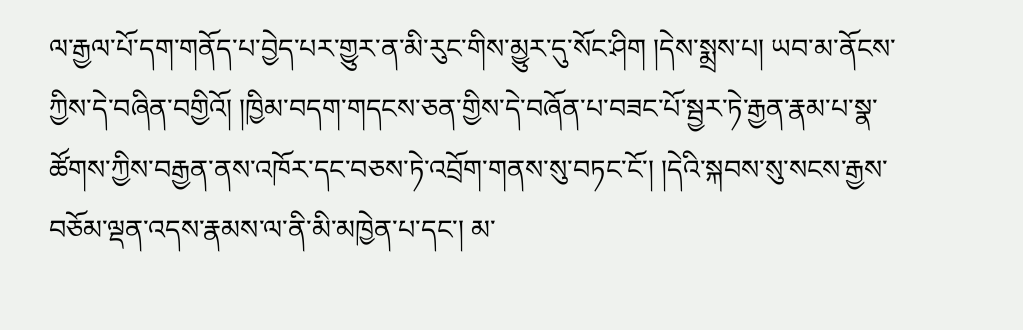ལ་རྒྱལ་པོ་དག་གནོད་པ་བྱེད་པར་གྱུར་ན་མི་རུང་གིས་མྱུར་དུ་སོང་ཤིག །དེས་སྨྲས་པ། ཡབ་མ་ནོངས་ཀྱིས་དེ་བཞིན་བགྱིའོ། །ཁྱིམ་བདག་གདངས་ཅན་གྱིས་དེ་བཞོན་པ་བཟང་པོ་སྦྱར་ཏེ་རྒྱན་རྣམ་པ་སྣ་ཚོགས་ཀྱིས་བརྒྱན་ནས་འཁོར་དང་བཅས་ཏེ་འབྲོག་གནས་སུ་བཏང་ངོ་། །དེའི་སྐབས་སུ་སངས་རྒྱས་བཅོམ་ལྡན་འདས་རྣམས་ལ་ནི་མི་མཁྱེན་པ་དང་། མ་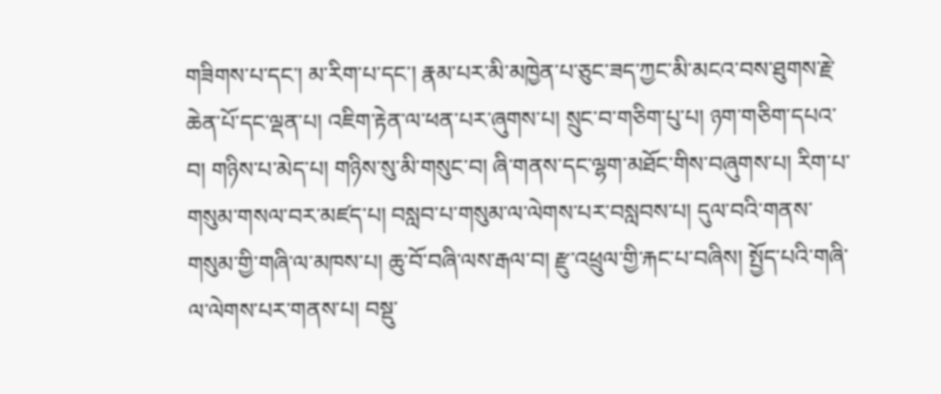གཟིགས་པ་དང་། མ་རིག་པ་དང་། རྣམ་པར་མི་མཁྱེན་པ་ཅུང་ཟད་ཀྱང་མི་མངའ་བས་ཐུགས་རྗེ་ཆེན་པོ་དང་ལྡན་པ། འཇིག་རྟེན་ལ་ཕན་པར་ཞུགས་པ། སྲུང་བ་གཅིག་པུ་པ། ཉག་གཅིག་དཔའ་བ། གཉིས་པ་མེད་པ། གཉིས་སུ་མི་གསུང་བ། ཞི་གནས་དང་ལྷག་མཐོང་གིས་བཞུགས་པ། རིག་པ་གསུམ་གསལ་བར་མཛད་པ། བསླབ་པ་གསུམ་ལ་ལེགས་པར་བསླབས་པ། དུལ་བའི་གནས་གསུམ་གྱི་གཞི་ལ་མཁས་པ། ཆུ་བོ་བཞི་ལས་རྒལ་བ། རྫུ་འཕྲུལ་གྱི་རྐང་པ་བཞིས། སྤྱོད་པའི་གཞི་ལ་ལེགས་པར་གནས་པ། བསྡུ་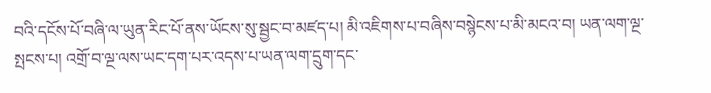བའི་དངོས་པོ་བཞི་ལ་ཡུན་རིང་པོ་ནས་ཡོངས་སུ་སྦྱང་བ་མཛད་པ། མི་འཇིགས་པ་བཞིས་བསྙེངས་པ་མི་མངའ་བ། ཡན་ལག་ལྔ་སྤངས་པ། འགྲོ་བ་ལྔ་ལས་ཡང་དག་པར་འདས་པ་ཡན་ལག་དྲུག་དང་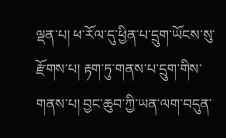ལྡན་པ། ཕ་རོལ་དུ་ཕྱིན་པ་དྲུག་ཡོངས་སུ་རྫོགས་པ། རྟག་ཏུ་གནས་པ་དྲུག་གིས་གནས་པ། བྱང་ཆུབ་ཀྱི་ཡན་ལག་བདུན་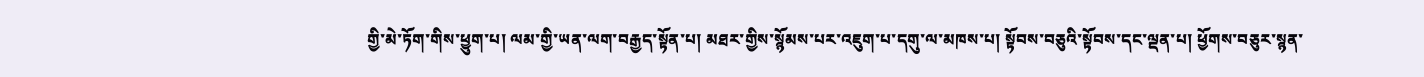གྱི་མེ་ཏོག་གིས་ཕྱུག་པ། ལམ་གྱི་ཡན་ལག་བརྒྱད་སྟོན་པ། མཐར་གྱིས་སྙོམས་པར་འཇུག་པ་དགུ་ལ་མཁས་པ། སྟོབས་བཅུའི་སྟོབས་དང་ལྡན་པ། ཕྱོགས་བཅུར་སྙན་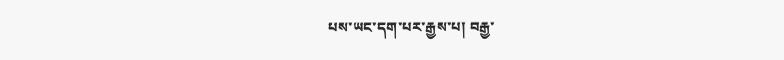པས་ཡང་དག་པར་རྒྱས་པ། བརྒྱ་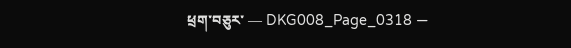ཕྲག་བཅུར་ ― DKG008_Page_0318 ―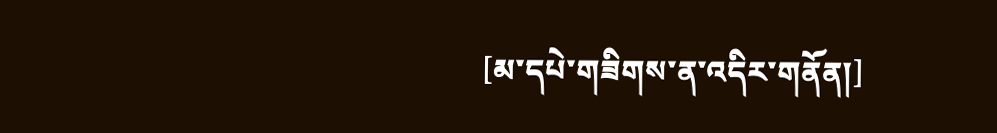[མ་དཔེ་གཟིགས་ན་འདིར་གནོན།]